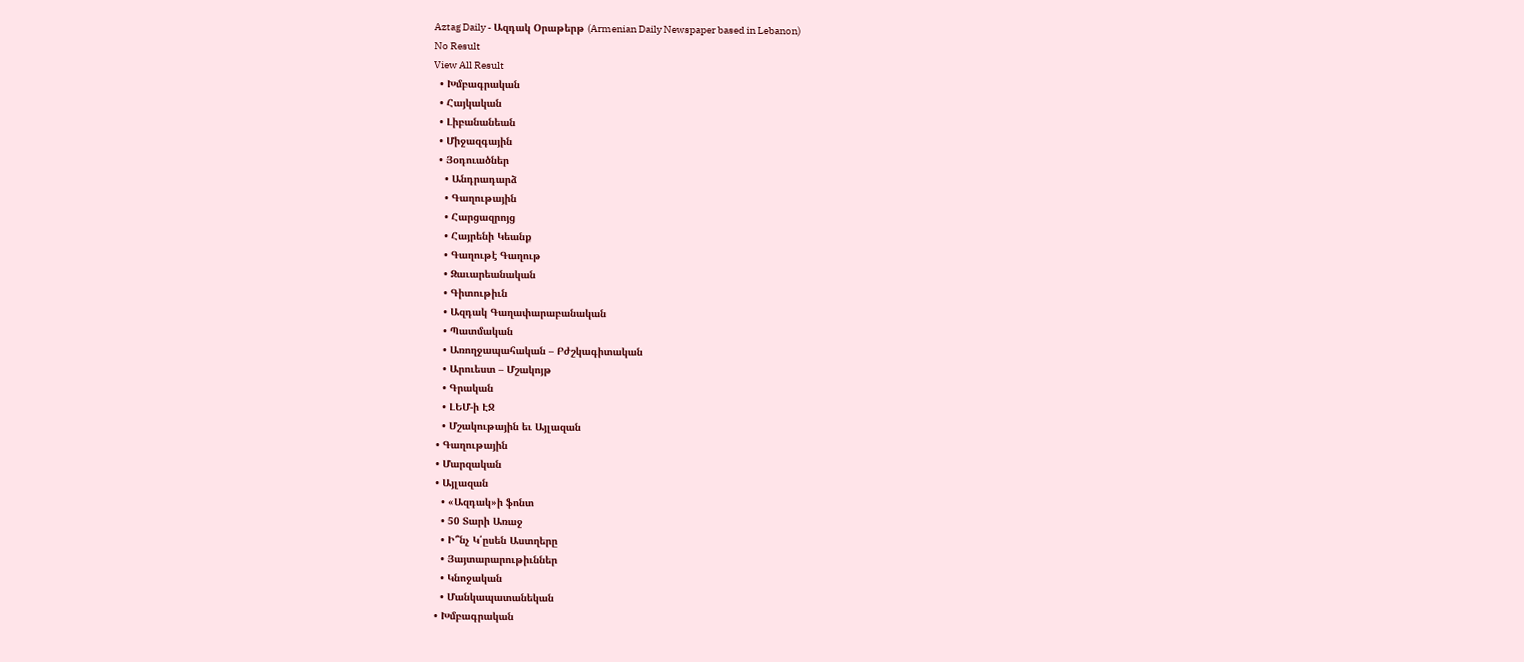Aztag Daily - Ազդակ Օրաթերթ (Armenian Daily Newspaper based in Lebanon)
No Result
View All Result
  • Խմբագրական
  • Հայկական
  • Լիբանանեան
  • Միջազգային
  • Յօդուածներ
    • Անդրադարձ
    • Գաղութային
    • Հարցազրոյց
    • Հայրենի Կեանք
    • Գաղութէ Գաղութ
    • Զաւարեանական
    • Գիտութիւն
    • Ազդակ Գաղափարաբանական
    • Պատմական
    • Առողջապահական – Բժշկագիտական
    • Արուեստ – Մշակոյթ
    • Գրական
    • ԼԵՄ-ի ԷՋ
    • Մշակութային եւ Այլազան
  • Գաղութային
  • Մարզական
  • Այլազան
    • «Ազդակ»ի ֆոնտ
    • 50 Տարի Առաջ
    • Ի՞նչ Կ՛ըսեն Աստղերը
    • Յայտարարութիւններ
    • Կնոջական
    • Մանկապատանեկան
  • Խմբագրական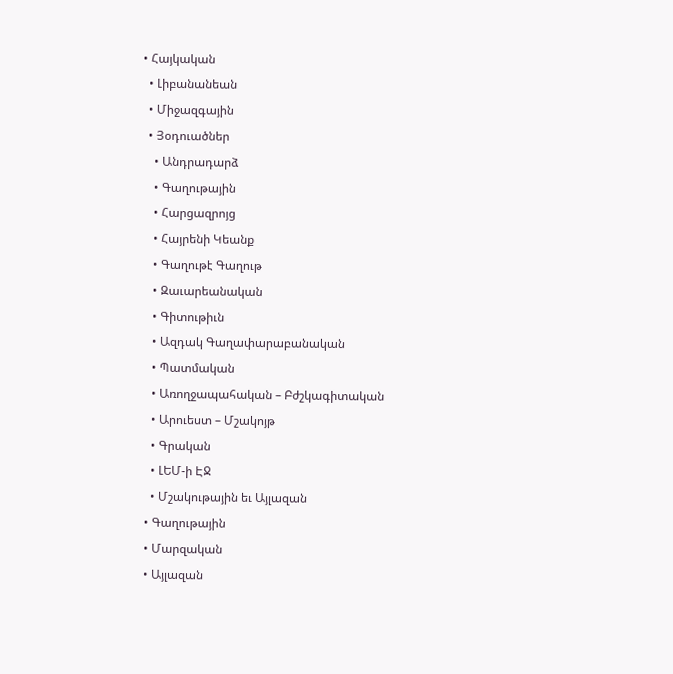• Հայկական
  • Լիբանանեան
  • Միջազգային
  • Յօդուածներ
    • Անդրադարձ
    • Գաղութային
    • Հարցազրոյց
    • Հայրենի Կեանք
    • Գաղութէ Գաղութ
    • Զաւարեանական
    • Գիտութիւն
    • Ազդակ Գաղափարաբանական
    • Պատմական
    • Առողջապահական – Բժշկագիտական
    • Արուեստ – Մշակոյթ
    • Գրական
    • ԼԵՄ-ի ԷՋ
    • Մշակութային եւ Այլազան
  • Գաղութային
  • Մարզական
  • Այլազան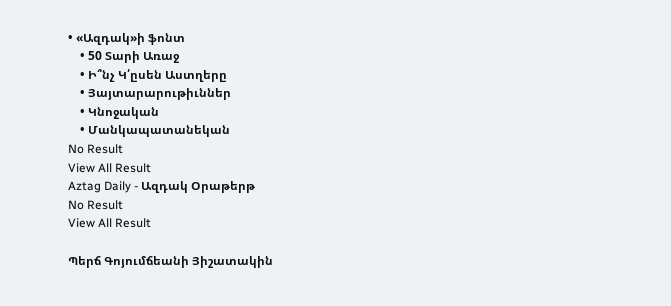• «Ազդակ»ի ֆոնտ
    • 50 Տարի Առաջ
    • Ի՞նչ Կ՛ըսեն Աստղերը
    • Յայտարարութիւններ
    • Կնոջական
    • Մանկապատանեկան
No Result
View All Result
Aztag Daily - Ազդակ Օրաթերթ
No Result
View All Result

Պերճ Գոյումճեանի Յիշատակին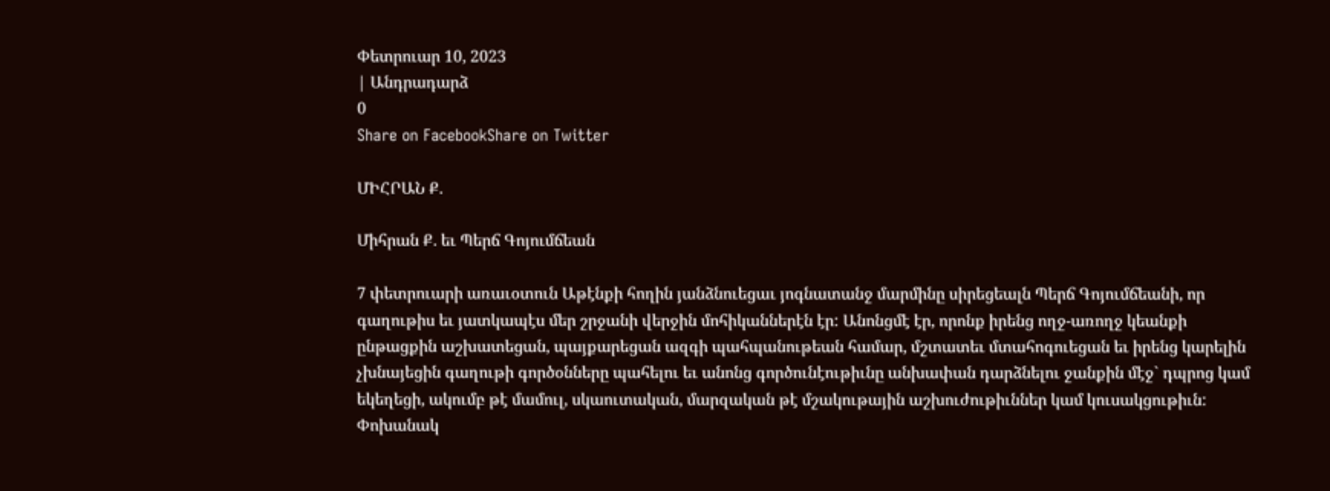Փետրուար 10, 2023
| Անդրադարձ
0
Share on FacebookShare on Twitter

ՄԻՀՐԱՆ Ք.

Միհրան Ք. եւ Պերճ Գոյումճեան

7 փետրուարի առաւօտուն Աթէնքի հողին յանձնուեցաւ յոգնատանջ մարմինը սիրեցեալն Պերճ Գոյումճեանի, որ գաղութիս եւ յատկապէս մեր շրջանի վերջին մոհիկաններէն էր: Անոնցմէ էր, որոնք իրենց ողջ-առողջ կեանքի ընթացքին աշխատեցան, պայքարեցան ազգի պահպանութեան համար, մշտատեւ մտահոգուեցան եւ իրենց կարելին չխնայեցին գաղութի գործօնները պահելու եւ անոնց գործունէութիւնը անխափան դարձնելու ջանքին մէջ` դպրոց կամ եկեղեցի, ակումբ թէ մամուլ, սկաուտական, մարզական թէ մշակութային աշխուժութիւններ կամ կուսակցութիւն: Փոխանակ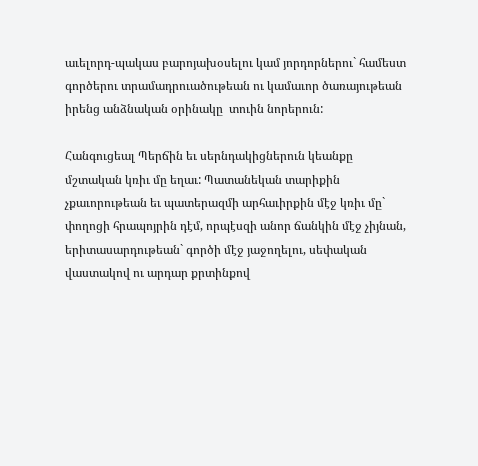աւելորդ-պակաս բարոյախօսելու կամ յորդորներու` համեստ գործերու տրամադրուածութեան ու կամաւոր ծառայութեան իրենց անձնական օրինակը  տուին նորերուն:

Հանգուցեալ Պերճին եւ սերնդակիցներուն կեանքը մշտական կռիւ մը եղաւ: Պատանեկան տարիքին չքաւորութեան եւ պատերազմի արհաւիրքին մէջ կռիւ մը` փողոցի հրապոյրին դէմ, որպէսզի անոր ճանկին մէջ չիյնան, երիտասարդութեան` գործի մէջ յաջողելու, սեփական վաստակով ու արդար քրտինքով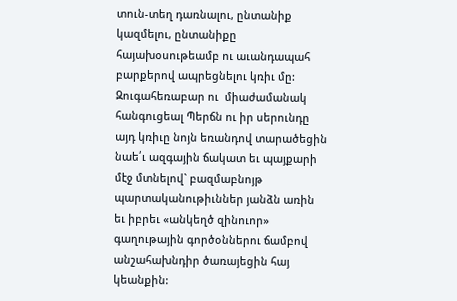տուն-տեղ դառնալու, ընտանիք կազմելու, ընտանիքը հայախօսութեամբ ու աւանդապահ բարքերով ապրեցնելու կռիւ մը: Զուգահեռաբար ու  միաժամանակ հանգուցեալ Պերճն ու իր սերունդը այդ կռիւը նոյն եռանդով տարածեցին  նաե՛ւ ազգային ճակատ եւ պայքարի մէջ մտնելով` բազմաբնոյթ պարտականութիւններ յանձն առին եւ իբրեւ «անկեղծ զինուոր» գաղութային գործօններու ճամբով անշահախնդիր ծառայեցին հայ կեանքին: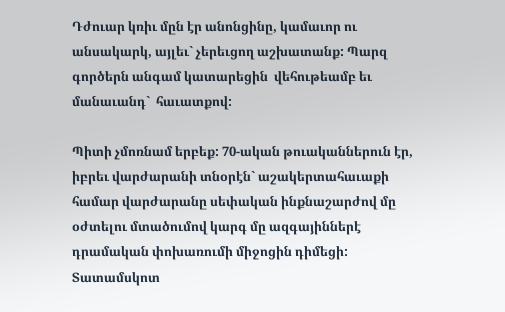Դժուար կռիւ մըն էր անոնցինը, կամաւոր ու անսակարկ, այլեւ` չերեւցող աշխատանք: Պարզ գործերն անգամ կատարեցին  վեհութեամբ եւ մանաւանդ`  հաւատքով:

Պիտի չմոռնամ երբեք: 70-ական թուականներուն էր, իբրեւ վարժարանի տնօրէն` աշակերտահաւաքի համար վարժարանը սեփական ինքնաշարժով մը օժտելու մտածումով կարգ մը ազգայիններէ դրամական փոխառումի միջոցին դիմեցի: Տատամսկոտ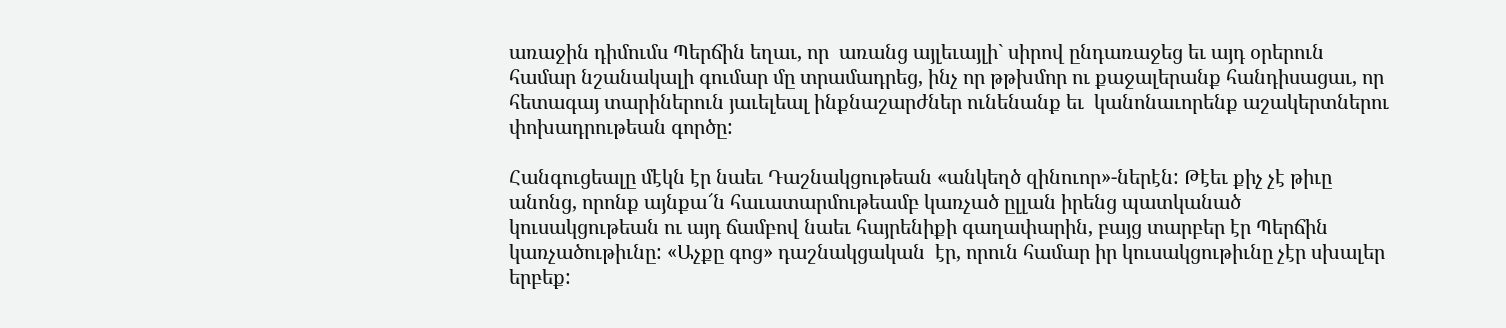առաջին դիմումս Պերճին եղաւ, որ  առանց այլեւայլի` սիրով ընդառաջեց եւ այդ օրերուն համար նշանակալի գումար մը տրամադրեց, ինչ որ թթխմոր ու քաջալերանք հանդիսացաւ, որ հետագայ տարիներուն յաւելեալ ինքնաշարժներ ունենանք եւ  կանոնաւորենք աշակերտներու փոխադրութեան գործը:

Հանգուցեալը մէկն էր նաեւ Դաշնակցութեան «անկեղծ զինուոր»-ներէն: Թէեւ քիչ չէ թիւը անոնց, որոնք այնքա՜ն հաւատարմութեամբ կառչած ըլլան իրենց պատկանած կուսակցութեան ու այդ ճամբով նաեւ հայրենիքի գաղափարին, բայց տարբեր էր Պերճին կառչածութիւնը: «Աչքը գոց» դաշնակցական  էր, որուն համար իր կուսակցութիւնը չէր սխալեր երբեք: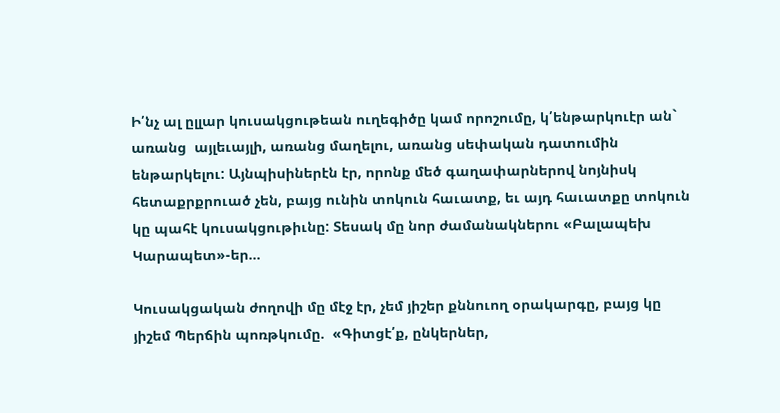Ի՛նչ ալ ըլլար կուսակցութեան ուղեգիծը կամ որոշումը, կ՛ենթարկուէր ան` առանց  այլեւայլի, առանց մաղելու, առանց սեփական դատումին ենթարկելու: Այնպիսիներէն էր, որոնք մեծ գաղափարներով նոյնիսկ հետաքրքրուած չեն, բայց ունին տոկուն հաւատք, եւ այդ հաւատքը տոկուն կը պահէ կուսակցութիւնը: Տեսակ մը նոր ժամանակներու «Բալապեխ Կարապետ»-եր…

Կուսակցական ժողովի մը մէջ էր, չեմ յիշեր քննուող օրակարգը, բայց կը յիշեմ Պերճին պոռթկումը.  «Գիտցէ՛ք, ընկերներ,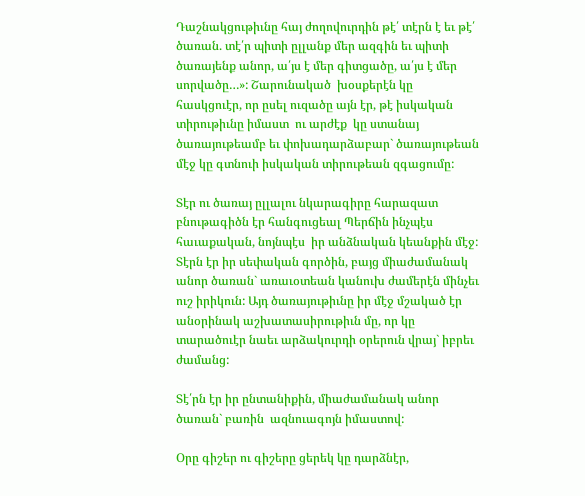Դաշնակցութիւնը հայ ժողովուրդին թէ՛ տէրն է եւ թէ՛ ծառան. տէ՛ր պիտի ըլլանք մեր ազգին եւ պիտի ծառայենք անոր, ա՛յս է մեր գիտցածը, ա՛յս է մեր սորվածը…»: Շարունակած  խօսքերէն կը հասկցուէր, որ ըսել ուզածը այն էր, թէ իսկական տիրութիւնը իմաստ  ու արժէք  կը ստանայ ծառայութեամբ եւ փոխադարձաբար` ծառայութեան մէջ կը գտնուի իսկական տիրութեան զգացումը:

Տէր ու ծառայ ըլլալու նկարագիրը հարազատ բնութագիծն էր հանգուցեալ Պերճին ինչպէս հաւաքական, նոյնպէս  իր անձնական կեանքին մէջ: Տէրն էր իր սեփական գործին, բայց միաժամանակ անոր ծառան` առաւօտեան կանուխ ժամերէն մինչեւ ուշ իրիկուն: Այդ ծառայութիւնը իր մէջ մշակած էր անօրինակ աշխատասիրութիւն մը, որ կը տարածուէր նաեւ արձակուրդի օրերուն վրայ` իբրեւ ժամանց:

Տէ՛րն էր իր ընտանիքին, միաժամանակ անոր ծառան` բառին  ազնուագոյն իմաստով:

Օրը գիշեր ու գիշերը ցերեկ կը դարձնէր,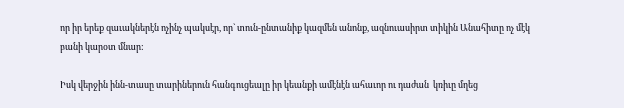որ իր երեք զաւակներէն ոչինչ պակսէր, որ` տուն-ընտանիք կազմեն անոնք, ազնուասիրտ տիկին Անահիտը ոչ մէկ բանի կարօտ մնար:

Իսկ վերջին ինն-տասը տարիներուն հանգուցեալը իր կեանքի ամէնէն ահաւոր ու դաժան  կռիւը մղեց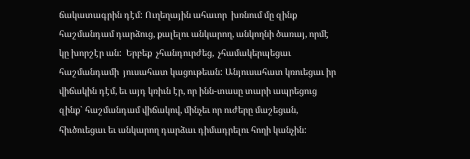ճակատագրին դէմ: Ուղեղային ահաւոր  խռնում մը զինք հաշմանդամ դարձուց, քալելու անկարող, անկողնի ծառայ, որմէ կը խորշէր ան:  Երբեք  չհանդուրժեց,  չհամակերպեցաւ հաշմանդամի  յուսահատ կացութեան: Անյուսահատ կռուեցաւ իր վիճակին դէմ, եւ այդ կռիւն էր, որ ինն-տասը տարի ապրեցուց զինք` հաշմանդամ վիճակով, մինչեւ որ ուժերը մաշեցան, հիւծուեցաւ եւ անկարող դարձաւ դիմադրելու հողի կանչին: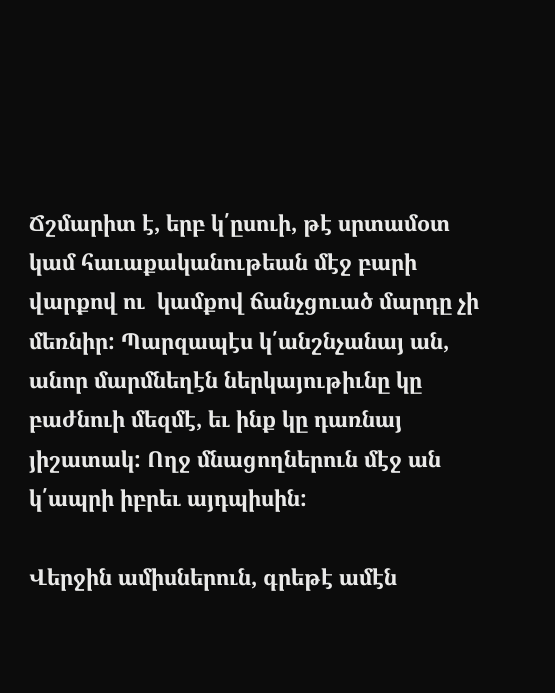Ճշմարիտ է, երբ կ՛ըսուի, թէ սրտամօտ  կամ հաւաքականութեան մէջ բարի վարքով ու  կամքով ճանչցուած մարդը չի մեռնիր: Պարզապէս կ՛անշնչանայ ան, անոր մարմնեղէն ներկայութիւնը կը բաժնուի մեզմէ, եւ ինք կը դառնայ յիշատակ: Ողջ մնացողներուն մէջ ան կ՛ապրի իբրեւ այդպիսին:

Վերջին ամիսներուն, գրեթէ ամէն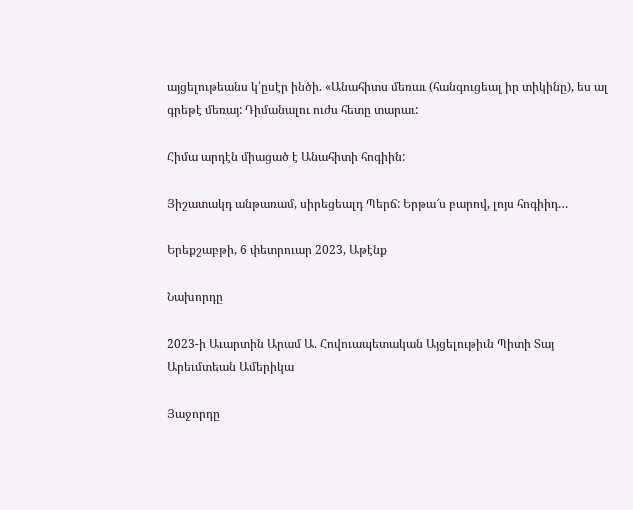այցելութեանս կ՛ըսէր ինծի. «Անահիտս մեռաւ (հանգուցեալ իր տիկինը), ես ալ գրեթէ մեռայ: Դիմանալու ուժս հետը տարաւ:

Հիմա արդէն միացած է Անահիտի հոգիին:

Յիշատակդ անթառամ, սիրեցեալդ Պերճ: Երթա՜ս բարով, լոյս հոգիիդ…

Երեքշաբթի, 6 փետրուար 2023, Աթէնք

Նախորդը

2023-ի Աւարտին Արամ Ա. Հովուապետական Այցելութիւն Պիտի Տայ Արեւմտեան Ամերիկա

Յաջորդը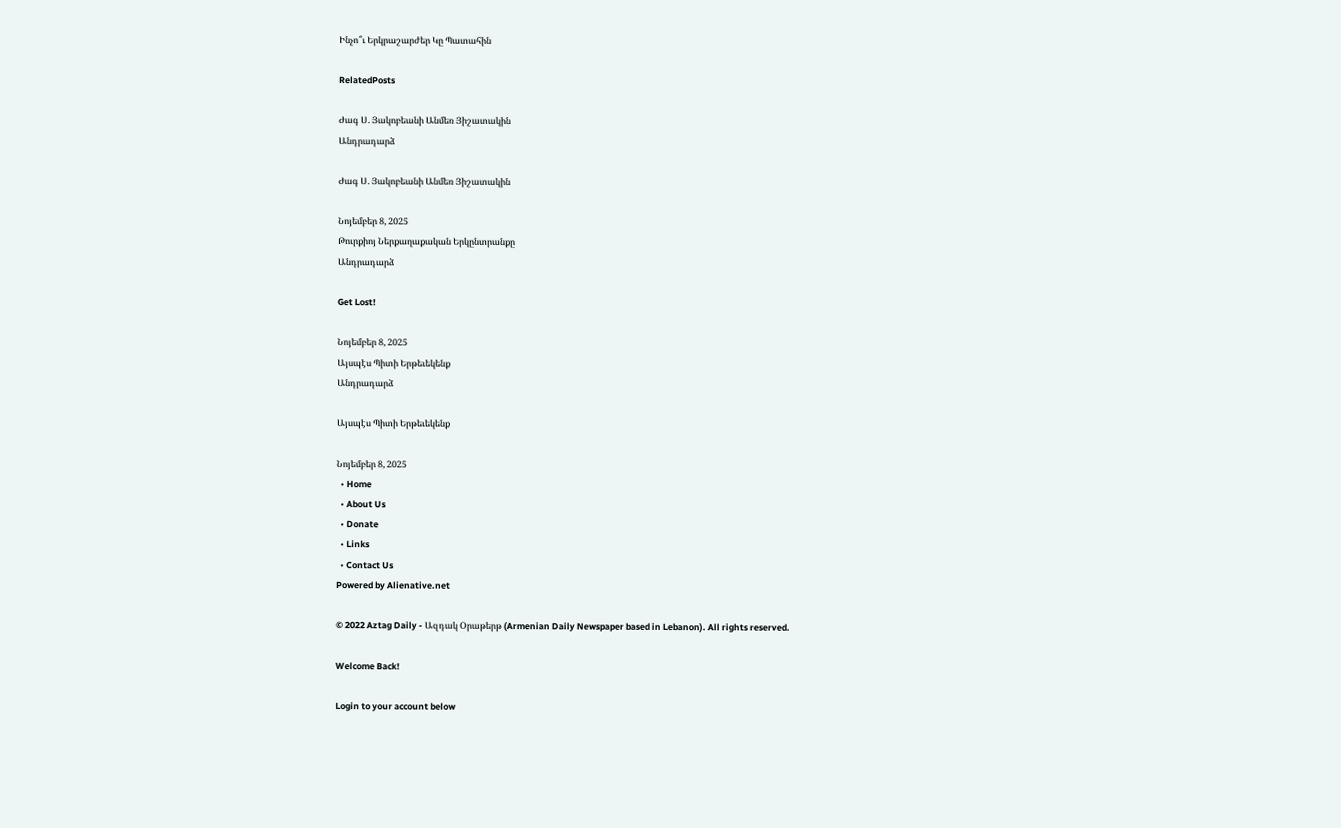Ինչո՞ւ Երկրաշարժեր Կը Պատահին

RelatedPosts

Ժագ Ս. Յակոբեանի Անմեռ Յիշատակին
Անդրադարձ

Ժագ Ս. Յակոբեանի Անմեռ Յիշատակին

Նոյեմբեր 8, 2025
Թուրքիոյ Ներքաղաքական Երկընտրանքը
Անդրադարձ

Get Lost!

Նոյեմբեր 8, 2025
Այսպէս Պիտի Երթեւեկենք
Անդրադարձ

Այսպէս Պիտի Երթեւեկենք

Նոյեմբեր 8, 2025
  • Home
  • About Us
  • Donate
  • Links
  • Contact Us
Powered by Alienative.net

© 2022 Aztag Daily - Ազդակ Օրաթերթ (Armenian Daily Newspaper based in Lebanon). All rights reserved.

Welcome Back!

Login to your account below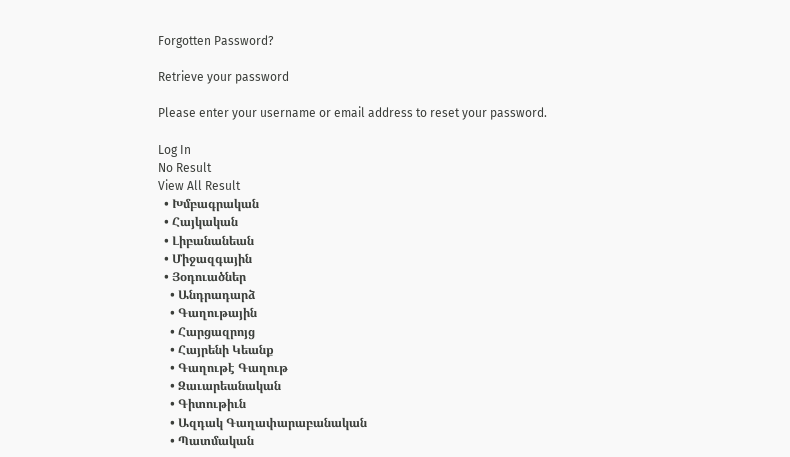Forgotten Password?

Retrieve your password

Please enter your username or email address to reset your password.

Log In
No Result
View All Result
  • Խմբագրական
  • Հայկական
  • Լիբանանեան
  • Միջազգային
  • Յօդուածներ
    • Անդրադարձ
    • Գաղութային
    • Հարցազրոյց
    • Հայրենի Կեանք
    • Գաղութէ Գաղութ
    • Զաւարեանական
    • Գիտութիւն
    • Ազդակ Գաղափարաբանական
    • Պատմական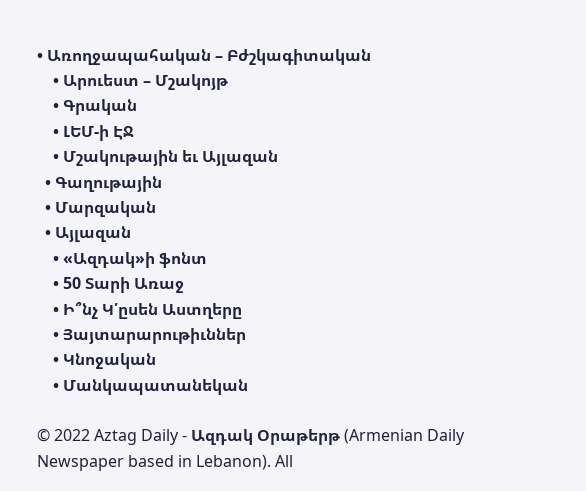• Առողջապահական – Բժշկագիտական
    • Արուեստ – Մշակոյթ
    • Գրական
    • ԼԵՄ-ի ԷՋ
    • Մշակութային եւ Այլազան
  • Գաղութային
  • Մարզական
  • Այլազան
    • «Ազդակ»ի ֆոնտ
    • 50 Տարի Առաջ
    • Ի՞նչ Կ՛ըսեն Աստղերը
    • Յայտարարութիւններ
    • Կնոջական
    • Մանկապատանեկան

© 2022 Aztag Daily - Ազդակ Օրաթերթ (Armenian Daily Newspaper based in Lebanon). All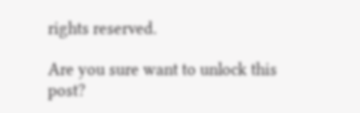rights reserved.

Are you sure want to unlock this post?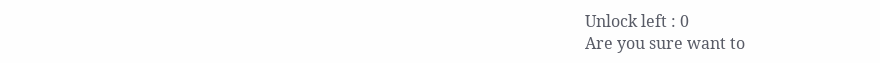Unlock left : 0
Are you sure want to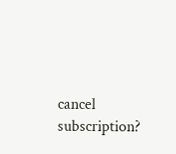cancel subscription?